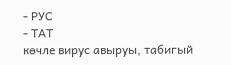- РУС
- ТАТ
көчле вирус авыруы, табигый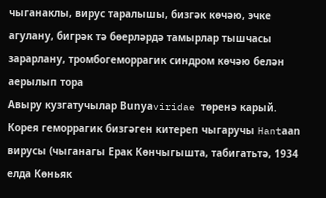чыганаклы, вирус таралышы, бизгәк көчәю, эчке агулану, бигрәк тә бөерләрдә тамырлар тышчасы зарарлану, тромбогеморрагик синдром көчәю белән аерылып тора
Авыру кузгатучылар Вunуаviridae төренә карый.
Корея геморрагик бизгәген китереп чыгаручы Hantаan вирусы (чыганагы Ерак Көнчыгышта, табигатьтә, 1934 елда Көньяк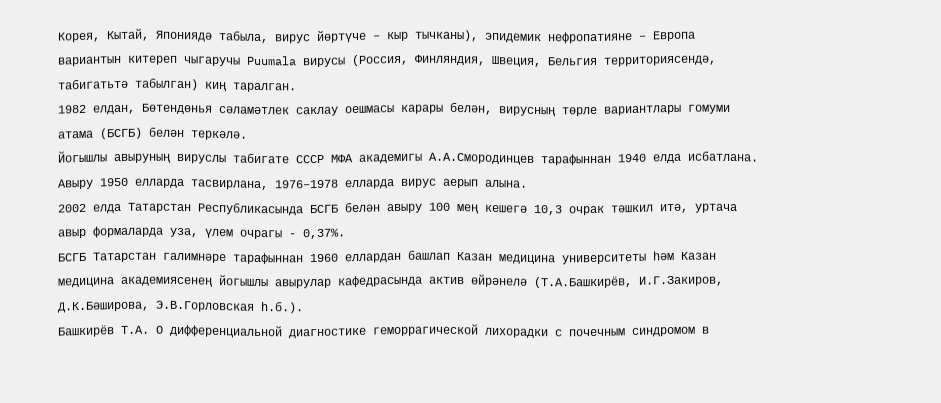Корея, Кытай, Япониядә табыла, вирус йөртүче – кыр тычканы), эпидемик нефропатияне – Европа вариантын китереп чыгаручы Puumala вирусы (Россия, Финляндия, Швеция, Бельгия территориясендә, табигатьтә табылган) киң таралган.
1982 елдан, Бөтендөнья сәламәтлек саклау оешмасы карары белән, вирусның төрле вариантлары гомуми атама (БСГБ) белән теркәлә.
Йогышлы авыруның вируслы табигате СССР МФА академигы А.А.Смородинцев тарафыннан 1940 елда исбатлана.
Авыру 1950 елларда тасвирлана, 1976–1978 елларда вирус аерып алына.
2002 елда Татарстан Республикасында БСГБ белән авыру 100 мең кешегә 10,3 очрак тәшкил итә, уртача авыр формаларда уза, үлем очрагы - 0,37%.
БСГБ Татарстан галимнәре тарафыннан 1960 еллардан башлап Казан медицина университеты һәм Казан медицина академиясенең йогышлы авырулар кафедрасында актив өйрәнелә (Т.А.Башкирёв, И.Г.Закиров, Д.К.Бәширова, Э.В.Горловская һ.б.).
Башкирёв Т.А. О дифференциальной диагностике геморрагической лихорадки с почечным синдромом в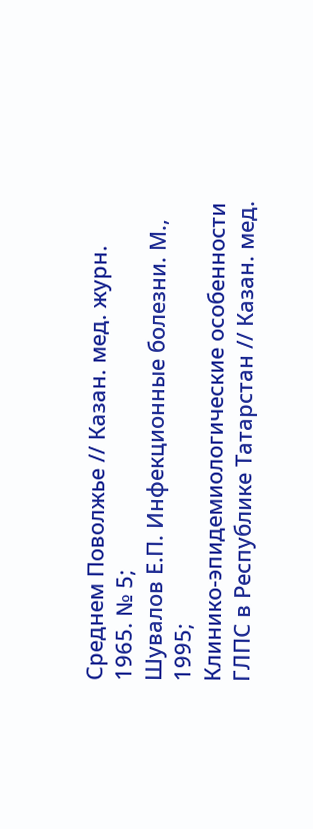Среднем Поволжье // Казан. мед. журн. 1965. № 5;
Шувалов Е.П. Инфекционные болезни. М., 1995;
Клинико-эпидемиологические особенности ГЛПС в Республике Татарстан // Казан. мед.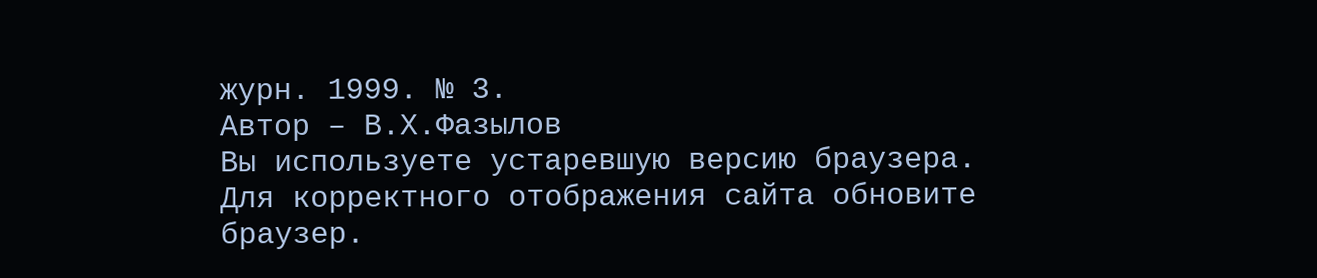журн. 1999. № 3.
Автор – В.Х.Фазылов
Вы используете устаревшую версию браузера.
Для корректного отображения сайта обновите браузер.